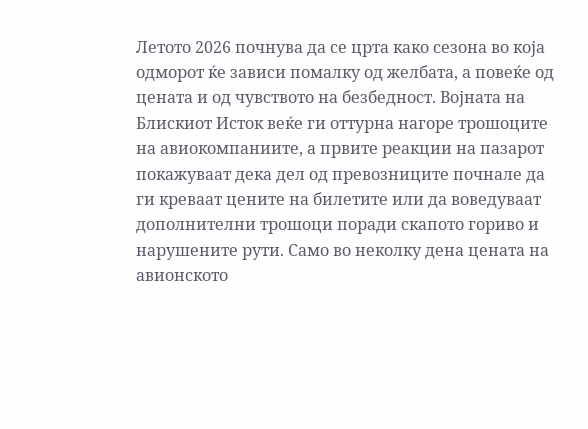Летото 2026 почнува да се црта како сезона во која одморот ќе зависи помалку од желбата, а повеќе од цената и од чувството на безбедност. Војната на Блискиот Исток веќе ги оттурна нагоре трошоците на авиокомпаниите, а првите реакции на пазарот покажуваат дека дел од превозниците почнале да ги креваат цените на билетите или да воведуваат дополнителни трошоци поради скапото гориво и нарушените рути. Само во неколку дена цената на авионското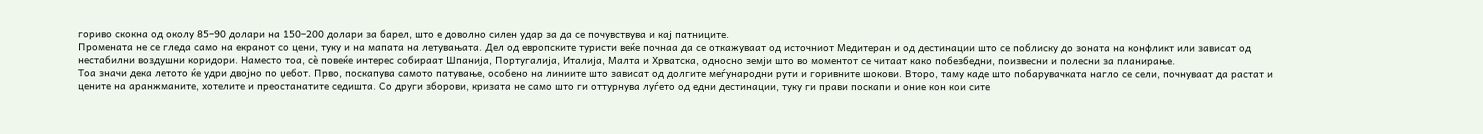гориво скокна од околу 85–90 долари на 150–200 долари за барел, што е доволно силен удар за да се почувствува и кај патниците.
Промената не се гледа само на екранот со цени, туку и на мапата на летувањата. Дел од европските туристи веќе почнаа да се откажуваат од источниот Медитеран и од дестинации што се поблиску до зоната на конфликт или зависат од нестабилни воздушни коридори. Наместо тоа, сè повеќе интерес собираат Шпанија, Португалија, Италија, Малта и Хрватска, односно земји што во моментот се читаат како побезбедни, поизвесни и полесни за планирање.
Тоа значи дека летото ќе удри двојно по џебот. Прво, поскапува самото патување, особено на линиите што зависат од долгите меѓународни рути и горивните шокови. Второ, таму каде што побарувачката нагло се сели, почнуваат да растат и цените на аранжманите, хотелите и преостанатите седишта. Со други зборови, кризата не само што ги оттурнува луѓето од едни дестинации, туку ги прави поскапи и оние кон кои сите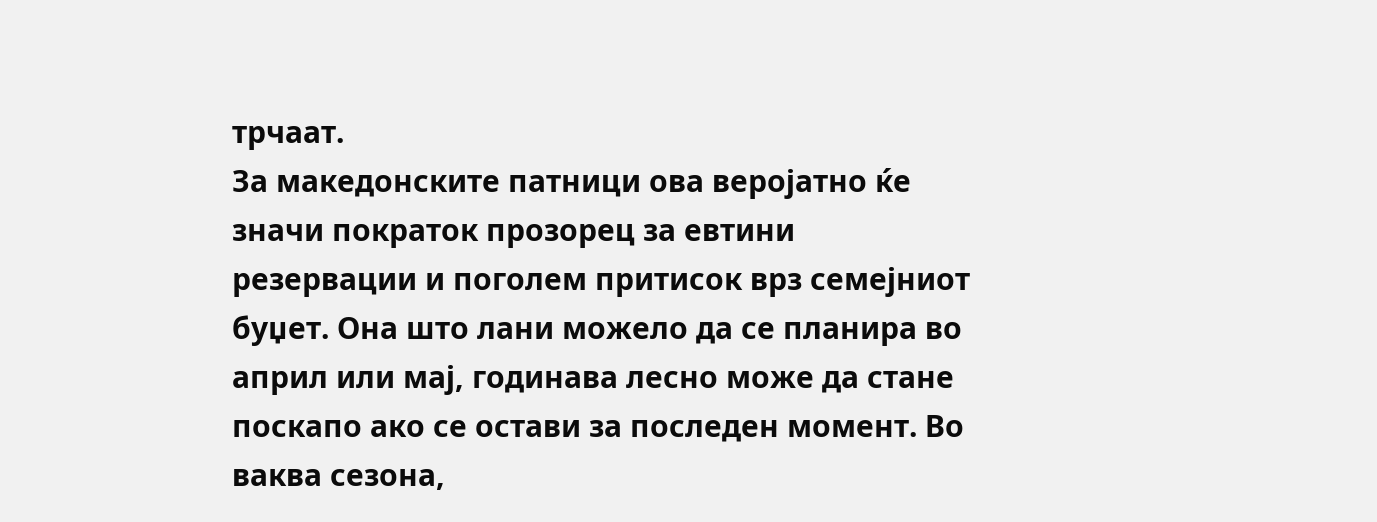трчаат.
За македонските патници ова веројатно ќе значи пократок прозорец за евтини резервации и поголем притисок врз семејниот буџет. Она што лани можело да се планира во април или мај, годинава лесно може да стане поскапо ако се остави за последен момент. Во ваква сезона,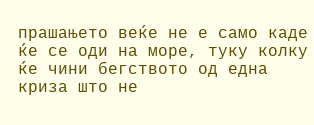прашањето веќе не е само каде ќе се оди на море, туку колку ќе чини бегството од една криза што не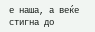е наша, а веќе стигна до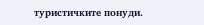туристичките понуди.